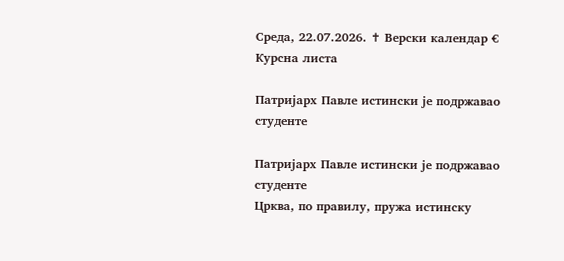Среда, 22.07.2026. ✝ Верски календар € Курсна листа

Патријарх Павле истински је подржавао студенте

Патријарх Павле истински је подржавао студенте
Црква, по правилу, пружа истинску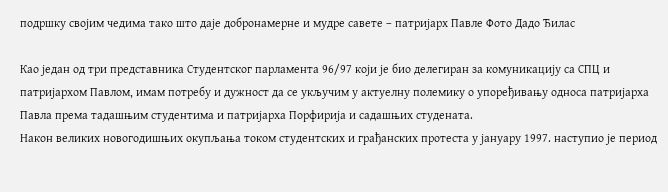подршку својим чедима тако што даје добронамерне и мудре савете – патријарх Павле Фото Дадо Ђилас

Као један од три представника Студентског парламента 96/97 који је био делегиран за комуникацију са СПЦ и патријархом Павлом, имам потребу и дужност да се укључим у актуелну полемику о упоређивању односа патријарха Павла према тадашњим студентима и патријарха Порфирија и садашњих студената.
Након великих новогодишњих окупљања током студентских и грађанских протеста у јануару 1997. наступио је период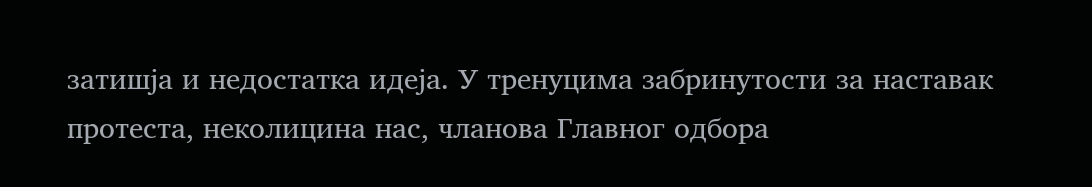затишја и недостатка идеја. У тренуцима забринутости за наставак протеста, неколицина нас, чланова Главног одбора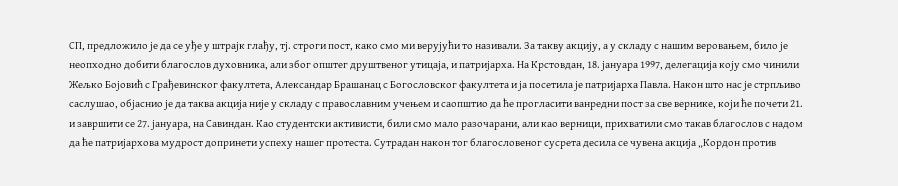СП, предложило је да се уђе у штрајк глађу, тј. строги пост, како смо ми верујући то називали. За такву акцију, а у складу с нашим веровањем, било је неопходно добити благослов духовника, али због општег друштвеног утицаја, и патријарха. На Крстовдан, 18. јануара 1997, делегација коју смо чинили Жељко Бојовић с Грађевинског факултета, Александар Брашанац с Богословског факултета и ја посетила је патријарха Павла. Након што нас је стрпљиво саслушао, објаснио је да таква акција није у складу с православним учењем и саопштио да ће прогласити ванредни пост за све вернике, који ће почети 21. и завршити се 27. јануара, на Савиндан. Као студентски активисти, били смо мало разочарани, али као верници, прихватили смо такав благослов с надом да ће патријархова мудрост допринети успеху нашег протеста. Сутрадан након тог благословеног сусрета десила се чувена акција „Кордон против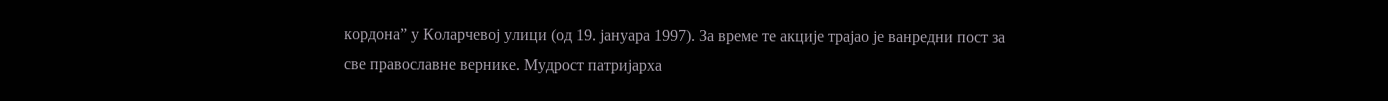кордона” у Коларчевој улици (од 19. јануара 1997). За време те акције трајао је ванредни пост за све православне вернике. Мудрост патријарха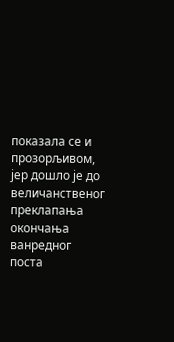показала се и прозорљивом, јер дошло је до величанственог преклапања окончања ванредног поста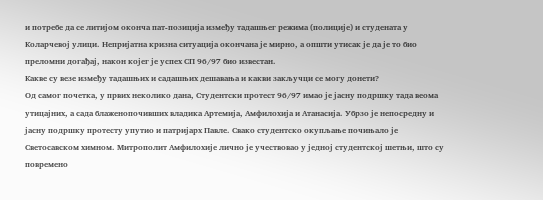и потребе да се литијом оконча пат-позиција између тадашњег режима (полиције) и студената у Коларчевој улици. Непријатна кризна ситуација окончана је мирно, а општи утисак је да је то био преломни догађај, након којег је успех СП 96/97 био известан.
Какве су везе између тадашњих и садашњих дешавања и какви закључци се могу донети?
Од самог почетка, у првих неколико дана, Студентски протест 96/97 имао је јасну подршку тада веома утицајних, а сада блаженопочивших владика Артемија, Амфилохија и Атанасија. Убрзо је непосредну и јасну подршку протесту упутио и патријарх Павле. Свако студентско окупљање почињало је Светосавском химном. Митрополит Амфилохије лично је учествовао у једној студентској шетњи, што су повремено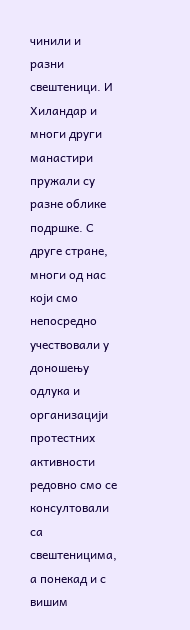чинили и разни свештеници. И Хиландар и многи други манастири пружали су разне облике подршке. С друге стране, многи од нас који смо непосредно учествовали у доношењу одлука и организацији протестних активности редовно смо се консултовали са свештеницима, а понекад и с вишим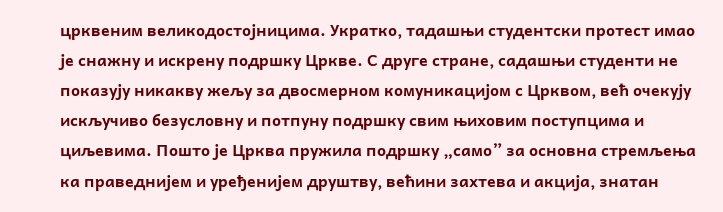црквеним великодостојницима. Укратко, тадашњи студентски протест имао је снажну и искрену подршку Цркве. С друге стране, садашњи студенти не показују никакву жељу за двосмерном комуникацијом с Црквом, већ очекују искључиво безусловну и потпуну подршку свим њиховим поступцима и циљевима. Пошто је Црква пружила подршку „само” за основна стремљења ка праведнијем и уређенијем друштву, већини захтева и акција, знатан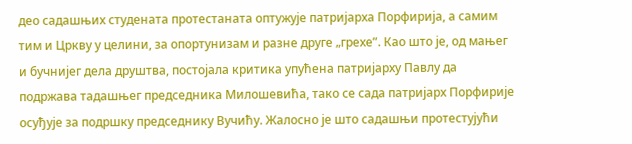део садашњих студената протестаната оптужује патријарха Порфирија, а самим тим и Цркву у целини, за опортунизам и разне друге „грехе”. Као што је, од мањег и бучнијег дела друштва, постојала критика упућена патријарху Павлу да подржава тадашњег председника Милошевића, тако се сада патријарх Порфирије осуђује за подршку председнику Вучићу. Жалосно је што садашњи протестујући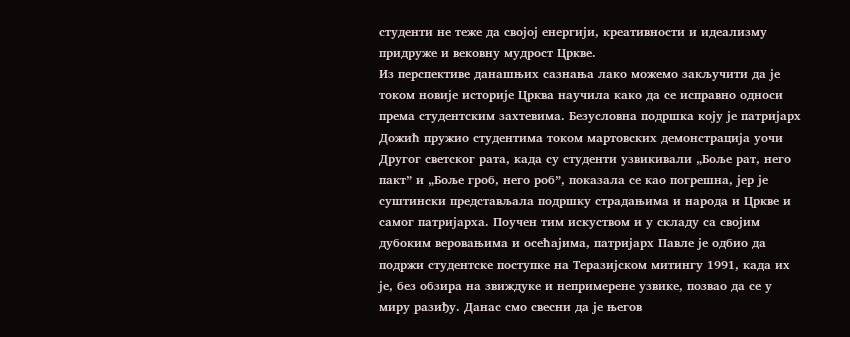студенти не теже да својој енергији, креативности и идеализму придруже и вековну мудрост Цркве.
Из перспективе данашњих сазнања лако можемо закључити да је током новије историје Црква научила како да се исправно односи према студентским захтевима. Безусловна подршка коју је патријарх Дожић пружио студентима током мартовских демонстрација уочи Другог светског рата, када су студенти узвикивали „Боље рат, него пакт” и „Боље гроб, него роб”, показала се као погрешна, јер је суштински представљала подршку страдањима и народа и Цркве и самог патријарха. Поучен тим искуством и у складу са својим дубоким веровањима и осећајима, патријарх Павле је одбио да подржи студентске поступке на Теразијском митингу 1991, када их је, без обзира на звиждуке и непримерене узвике, позвао да се у миру разиђу. Данас смо свесни да је његов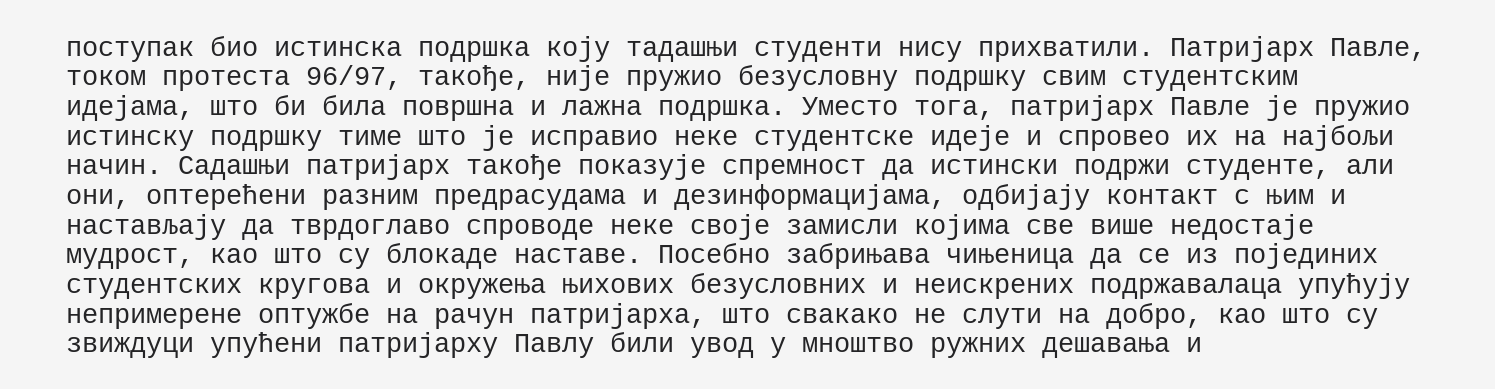поступак био истинска подршка коју тадашњи студенти нису прихватили. Патријарх Павле, током протеста 96/97, такође, није пружио безусловну подршку свим студентским идејама, што би била површна и лажна подршка. Уместо тога, патријарх Павле је пружио истинску подршку тиме што је исправио неке студентске идеје и спровео их на најбољи начин. Садашњи патријарх такође показује спремност да истински подржи студенте, али они, оптерећени разним предрасудама и дезинформацијама, одбијају контакт с њим и настављају да тврдоглаво спроводе неке своје замисли којима све више недостаје мудрост, као што су блокаде наставе. Посебно забрињава чињеница да се из појединих студентских кругова и окружења њихових безусловних и неискрених подржавалаца упућују непримерене оптужбе на рачун патријарха, што свакако не слути на добро, као што су звиждуци упућени патријарху Павлу били увод у мноштво ружних дешавања и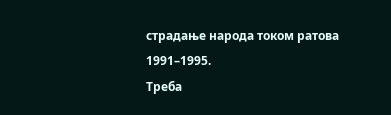страдање народа током ратова 1991–1995.
Треба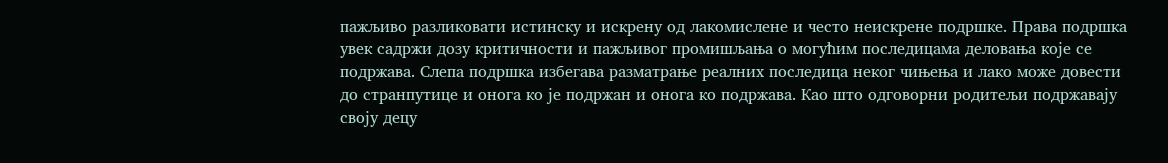пажљиво разликовати истинску и искрену од лакомислене и често неискрене подршке. Права подршка увек садржи дозу критичности и пажљивог промишљања о могућим последицама деловања које се подржава. Слепа подршка избегава разматрање реалних последица неког чињења и лако може довести до странпутице и онога ко је подржан и онога ко подржава. Као што одговорни родитељи подржавају своју децу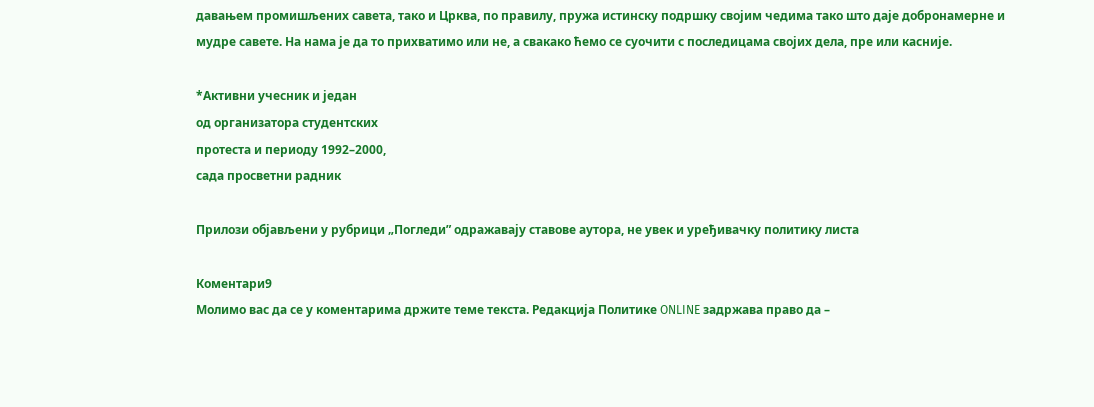давањем промишљених савета, тако и Црква, по правилу, пружа истинску подршку својим чедима тако што даје добронамерне и мудре савете. На нама је да то прихватимо или не, а свакако ћемо се суочити с последицама својих дела, пре или касније.

*Активни учесник и један
од организатора студентских
протеста и периоду 1992–2000,
сада просветни радник

Прилози објављени у рубрици „Погледи” одражавају ставове аутора, не увек и уређивачку политику листа

Коментари9
Молимо вас да се у коментарима држите теме текста. Редакција Политике ONLINE задржава право да –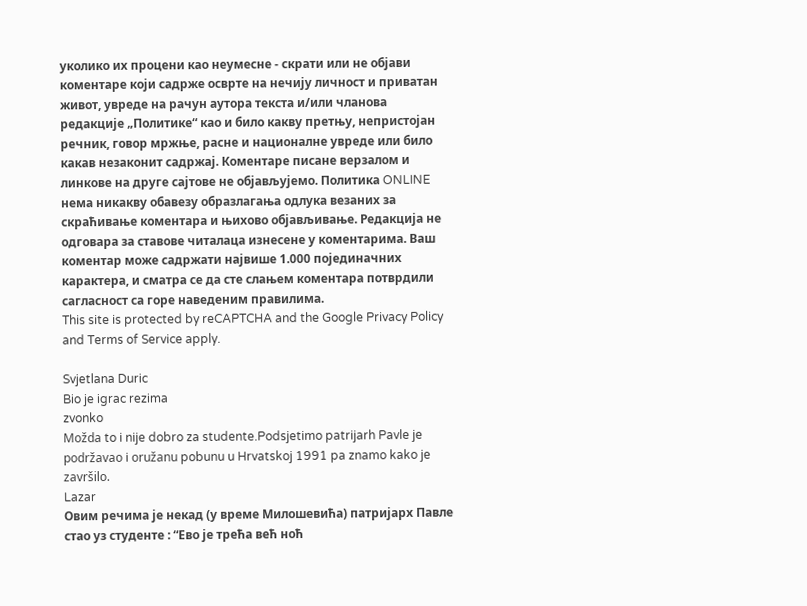уколико их процени као неумесне - скрати или не објави коментаре који садрже осврте на нечију личност и приватан живот, увреде на рачун аутора текста и/или чланова редакције „Политике“ као и било какву претњу, непристојан речник, говор мржње, расне и националне увреде или било какав незаконит садржај. Коментаре писане верзалом и линкове на друге сајтове не објављујемо. Политика ONLINE нема никакву обавезу образлагања одлука везаних за скраћивање коментара и њихово објављивање. Редакција не одговара за ставове читалаца изнесене у коментарима. Ваш коментар може садржати највише 1.000 појединачних карактера, и сматра се да сте слањем коментара потврдили сагласност са горе наведеним правилима.
This site is protected by reCAPTCHA and the Google Privacy Policy and Terms of Service apply.

Svjetlana Duric
Bio je igrac rezima
zvonko
Možda to i nije dobro za studente.Podsjetimo patrijarh Pavle je podržavao i oružanu pobunu u Hrvatskoj 1991 pa znamo kako je završilo.
Lazar
Овим речима је некад (у време Милошевића) патријарх Павле стао уз студенте : “Ево је трећа већ ноћ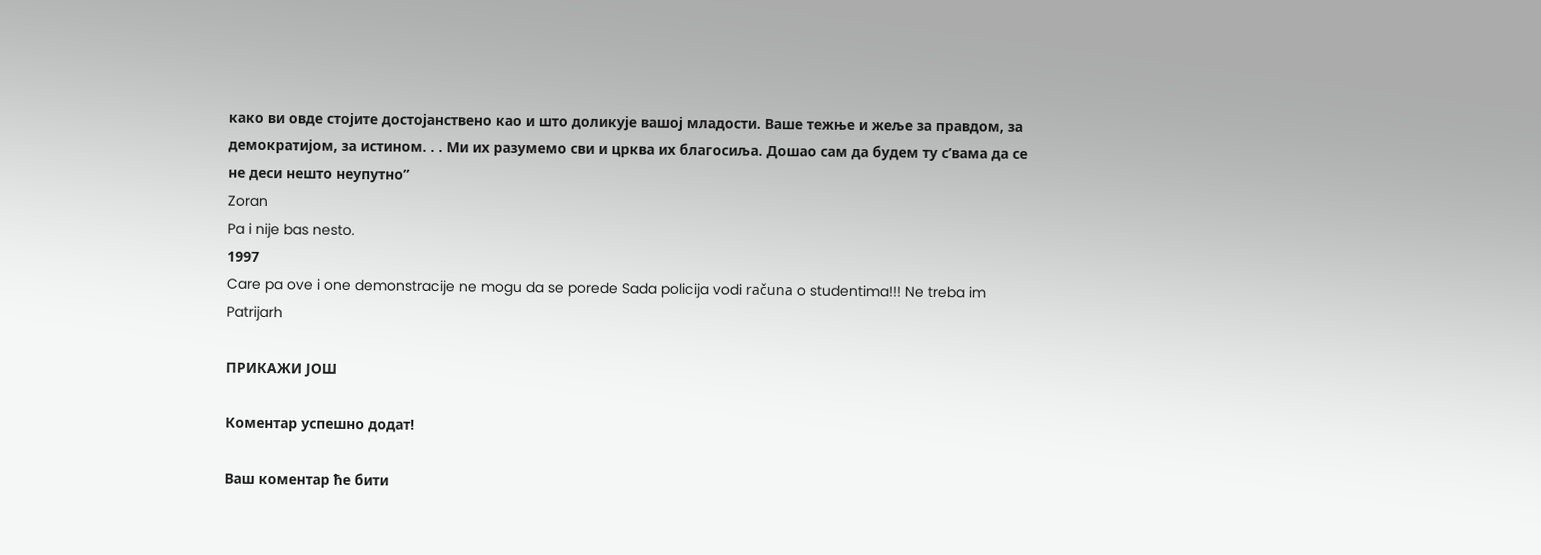како ви овде стојите достојанствено као и што доликује вашој младости. Ваше тежње и жеље за правдом, за демократијом, за истином. . . Ми их разумемо сви и црква их благосиља. Дошао сам да будем ту с’вама да се не деси нешто неупутно”
Zoran
Pa i nije bas nesto.
1997
Care pa ove i one demonstracije ne mogu da se porede Sada policija vodi računa o studentima!!! Ne treba im Patrijarh

ПРИКАЖИ ЈОШ

Комeнтар успeшно додат!

Ваш комeнтар ћe бити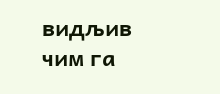видљив чим га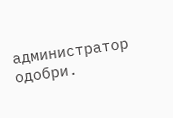администратор одобри.